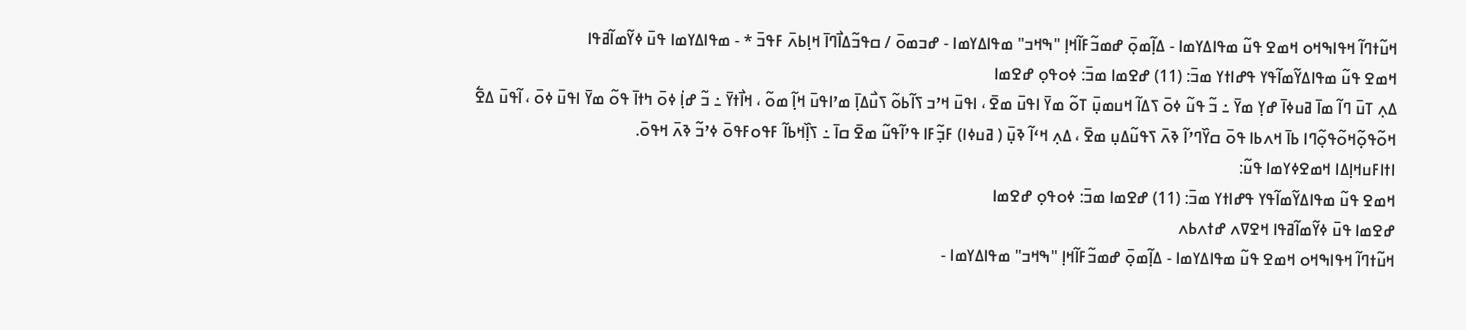ߞߎ߬ߙߣߊ߬ ߞߟߊߒߞߋ ߞߘߐ ߟߎ߬ ߘߟߊߡߌߘߊ - ߡߊ߲߬ߘߋ߲߫ ߝߘߏ߬ߓߊ߬ߞߊ߲ "ߒߞߏ" ߘߟߊߡߌߘߊ - ߝߏߘߋ߫ / ߛߟߏ߬ߡߊ߯ߣߊ߫ ߞߊ߲ߕߍ߫ ߓߟߏ߫ * - ߘߟߊߡߌߘߊ ߟߎ߫ ߦߌ߬ߘߊ߬ߥߟߊ
ߞߘߐ ߟߎ߬ ߘߟߊߡߌ߬ߘߊ߬ߟߌ ߟߝߊߙߌ ߘߏ߫: (11) ߝߐߘߊ ߘߏ߫: ߦߋߟߋ߲ ߝߐߘߊ
ߡߍ߲ ߠߎ߫ ߣߊ߬ ߘߊ߫ ߥߎߦߊ߫ ߝߌ߲ ߘߌ߫ ߸ ߏ߬ ߟߎ߬ ߦߋ߫ ߖߡߊ߬ ߞߎߘߎ߲߫ ߠߋ߬ ߘߌ߫ ߊߟߎ߫ ߘߐ߫ ، ߊߟߎ߫ ߞߴߏ ߖߊ߬ߕߋ߬ ߖߎ߯ߡߊ߲߫ ߘߴߊߟߎ߫ ߞߊ߲߬ ߘߋ߬ ، ߞߊ߯ߙߌ߫ ߸ ߏ߬ ߝߊ߲߭ ߦߋ߫ ߤߙߊ߫ ߟߋ߬ ߘߌ߫ ߊߟߎ߫ ߦߋ߫ ، ߊ߬ߟߎ߫ ߡߐ߱ ߞߋ߬ߟߋ߲߬ߞߋ߬ߟߋ߲߬ߣߊ ߕߊ߫ ߞߍߕߊ ߟߋ߫ ߛߌ߰ߣߴߊ߬ ߢߍ߫ ߖߟߎ߬ߡߎ߲ ߘߐ߫ ، ߡߍ߲ ߞߵߊ߬ ߢߎ߲߫ ( ߥߎߦߊ) ߓߏ߲߬ߓߊ ߟߴߊ߬ߟߎ߬ ߘߐ߫ ߛߊ߫ ߸ ߖߊ߲߰ߞߕߊ߬ ߓߟߋߓߟߋ߫ ߦߴߏ߬ ߢߍ߫ ߞߟߋ߫.
ߊߙߊߓߎߞߊ߲ߡߊ ߞߘߐߦߌߘߊ ߟߎ߬:
ߞߘߐ ߟߎ߬ ߘߟߊߡߌ߬ߘߊ߬ߟߌ ߟߝߊߙߌ ߘߏ߫: (11) ߝߐߘߊ ߘߏ߫: ߦߋߟߋ߲ ߝߐߘߊ
ߝߐߘߊ ߟߎ߫ ߦߌ߬ߘߊ߬ߥߟߊ ߞߐߜߍ ߝߙߍߕߍ
ߞߎ߬ߙߣߊ߬ ߞߟߊߒߞߋ ߞߘߐ ߟߎ߬ ߘߟߊߡߌߘߊ - ߡߊ߲߬ߘߋ߲߫ ߝߘߏ߬ߓߊ߬ߞߊ߲ "ߒߞߏ" ߘߟߊߡߌߘߊ -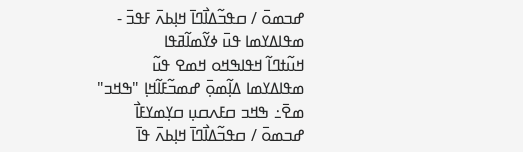ߝߏߘߋ߫ / ߛߟߏ߬ߡߊ߯ߣߊ߫ ߞߊ߲ߕߍ߫ ߓߟߏ߫ - ߘߟߊߡߌߘߊ ߟߎ߫ ߦߌ߬ߘߊ߬ߥߟߊ
ߞߎ߬ߙߣߊ߬ ߞߟߊߒߞߋ ߞߘߐ ߟߎ߬ ߘߟߊߡߌߘߊ ߡߊ߲߬ߘߋ߲߫ ߝߘߏ߬ߓߊ߬ߞߊ߲ "ߒߞߏ" ߘߐ߫߸ ߒߞߏ ߛߓߍߛߎ߲ ߛߌ߲ߘߌߓߊ߯ ߝߏߘߋ߫ / ߛߟߏ߬ߡߊ߯ߣߊ߫ ߞߊ߲ߕߍ߫ ߟߊ߫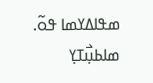ߘߟߊߡߌߘߊ ߟߋ߬.
ߘߊߕߎ߲߯ߠߌ߲